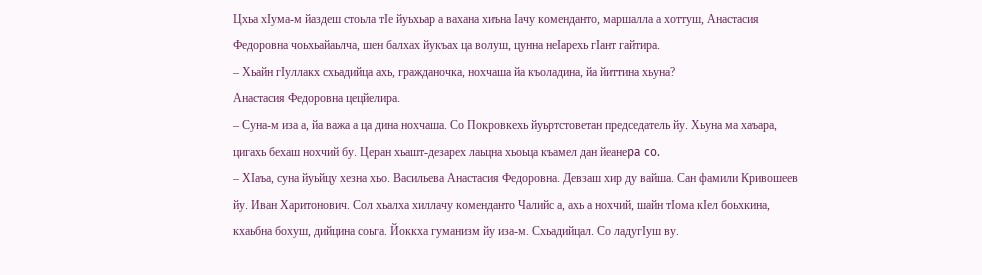Цхьа хІума-м йаздеш стоьла тІе йуьхьар а вахана хиъна Іачу коменданто, маршалла а хоттуш, Анастасия Федоровна чоьхьайаьлча, шен балхах йукъах ца волуш, цунна неІарехь гІант гайтира.
– Хьайн гІуллакх схьадийца ахь, гражданочка, нохчаша йа къоладина, йа йиттина хьуна?
Анастасия Федоровна цецйелира.
– Суна-м иза а, йа важа а ца дина нохчаша. Со Покровкехь йуьртстоветан председатель йу. Хьуна ма хаъара, цигахь бехаш нохчий бу. Церан хьашт-дезарех лаьцна хьоьца къамел дан йеанеpa co.
– ХІаъа, суна йуьйцу хезна хьо. Васильева Анастасия Федоровна. Девзаш хир ду вайша. Сан фамили Кривошеев йу. Иван Харитонович. Сол хьалха хиллачу коменданто Чалийс а, ахь а нохчий, шайн тІома кІел боьхкина, кхаьбна бохуш, дийцина соьга. Йоккха гуманизм йу иза-м. Схьадийцал. Со ладугІуш ву.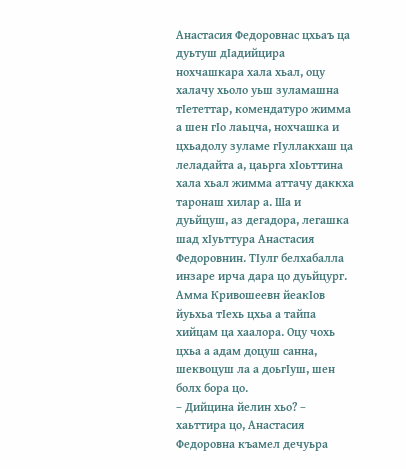Анастасия Федоровнас цхьаъ ца дуьтуш дІадийцира нохчашкара хала хьал, оцу халачу хьоло уьш зуламашна тІететтар, комендатуро жимма а шен гІо лаьцча, нохчашка и цхьадолу зуламе гІуллакхаш ца леладайта а, цаьрга хІоьттина хала хьал жимма аттачу даккха таронаш хилар а. Ша и дуьйцуш, аз дегадора, легашка шад хІуьттура Анастасия Федоровнин. ТІулг белхабалла инзаре ирча дара цо дуьйцург. Амма Кривошеевн йеакІов йуьхьа тІexь цхьа а тайпа хийцам ца хаалора. Оцу чохь цхьа а адам доцуш санна, шеквоцуш ла а доьгІуш, шен болх бора цо.
– Дийцина йелин хьо? – хаьттира цо, Анастасия Федоровна къамел дечуьра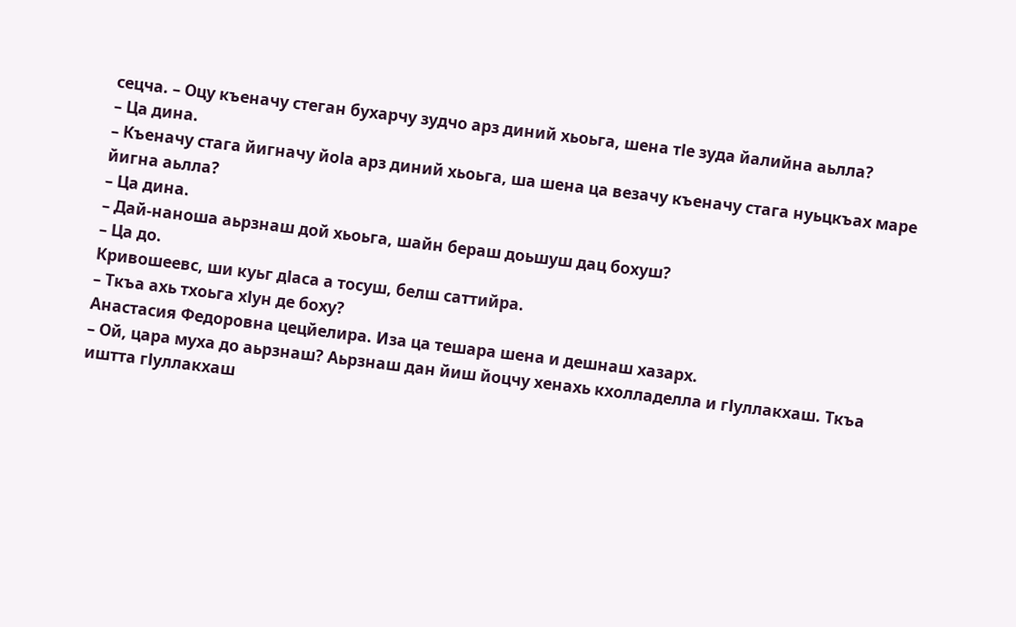сецча. – Оцу къеначу стеган бухарчу зудчо арз диний хьоьга, шена тІе зуда йалийна аьлла?
– Ца дина.
– Къеначу стага йигначу йоІа арз диний хьоьга, ша шена ца везачу къеначу стага нуьцкъах маре йигна аьлла?
– Ца дина.
– Дай-наноша аьрзнаш дой хьоьга, шайн бераш доьшуш дац бохуш?
– Ца до.
Кривошеевс, ши куьг дІаса а тосуш, белш саттийра.
– Ткъа ахь тхоьга хІун де боху?
Анастасия Федоровна цецйелира. Иза ца тешара шена и дешнаш хазарх.
– Ой, цара муха до аьрзнаш? Аьрзнаш дан йиш йоцчу хенахь кхолладелла и гІуллакхаш. Ткъа иштта гІуллакхаш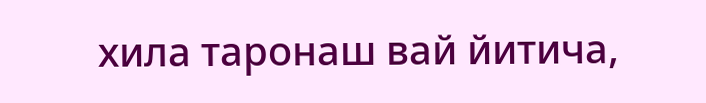хила таронаш вай йитича,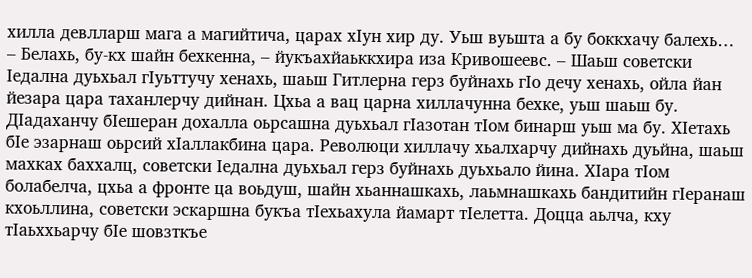хилла девлларш мага а магийтича, царах хІун хир ду. Уьш вуьшта а бу боккхачу балехь…
– Белахь, бу-кх шайн бехкенна, – йукъахйаьккхира иза Кривошеевс. – Шаьш советски Іедална дуьхьал гІуьттучу хенахь, шаьш Гитлерна герз буйнахь гІо дечу хенахь, ойла йан йезара цара таханлерчу дийнан. Цхьа а вац царна хиллачунна бехке, уьш шаьш бу. ДІадаханчу бІешеран дохалла оьрсашна дуьхьал гІазотан тІом бинарш уьш ма бу. ХІетахь бІе эзарнаш оьрсий хІаллакбина цара. Революци хиллачу хьалхарчу дийнахь дуьйна, шаьш махках баххалц, советски Іедална дуьхьал герз буйнахь дуьхьало йина. ХІара тІом болабелча, цхьа а фронте ца воьдуш, шайн хьаннашкахь, лаьмнашкахь бандитийн гІеранаш кхоьллина, советски эскаршна букъа тІехьахула йамарт тІелетта. Доцца аьлча, кху тІаьххьарчу бІе шовзткъе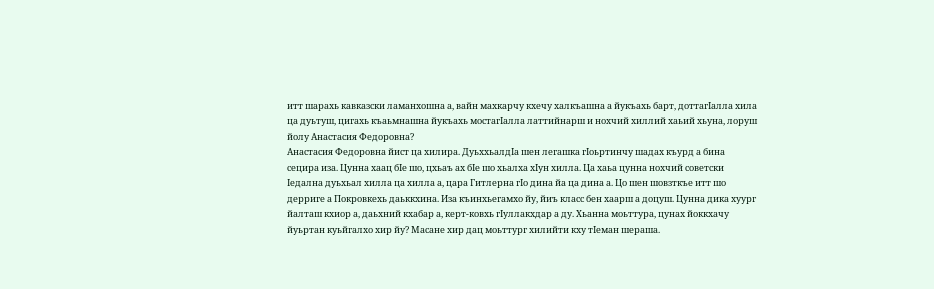итт шарахь кавказски ламанхошна а, вайн махкарчу кхечу халкъашна а йукъахь барт, доттагІалла хила ца дуьтуш, цигахь къаьмнашна йукъахь мостагІалла латтийнарш и нохчий хиллий хаьий хьуна, лоруш йолу Анастасия Федоровна?
Анастасия Федоровна йист ца хилира. ДуьххьалдІа шен легашка гІоьртинчу шадах къурд а бина сецира иза. Цунна хаац бІе шо, цхьаъ ах бІе шо хьалха хІун хилла. Ца хаьа цунна нохчий советски Іедална дуьхьал хилла ца хилла а, цара Гитлерна гІо дина йа ца дина а. Цо шен шовзткъе итт шо дерриге а Покровкехь даьккхина. Иза къинхьегамхо йу, йиъ класс бен хаарш а доцуш. Цунна дика хуург йалташ кхиор а, даьхний кхабар а, керт-ковхь гІуллакхдар а ду. Хьанна моьттура, цунах йоккхачу йуьртан куьйгалхо хир йу? Масане хир дац моьттург хилийти кху тІеман шераша.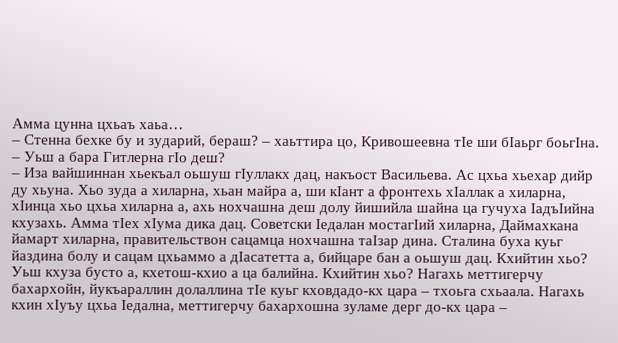Амма цунна цхьаъ хаьа…
– Стенна бехке бу и зударий, бераш? – хаьттира цо, Кривошеевна тІе ши бІаьрг боьгІна. – Уьш а бара Гитлерна гІо деш?
– Иза вайшиннан хьекъал оьшуш гІуллакх дац, накъост Васильева. Ас цхьа хьехар дийр ду хьуна. Хьо зуда а хиларна, хьан майра а, ши кІант а фронтехь хІаллак а хиларна, хІинца хьо цхьа хиларна а, ахь нохчашна деш долу йишийла шайна ца гучуха ІадъІийна кхузахь. Амма тІех хІума дика дац. Советски Іедалан мостагІий хиларна, Даймахкана йамарт хиларна, правительствон сацамца нохчашна таІзар дина. Сталина буха куьг йаздина болу и сацам цхьаммо а дІасатетта а, бийцаре бан а оьшуш дац. Кхийтин хьо? Уьш кхуза бусто а, кхетош-кхио а ца балийна. Кхийтин хьо? Нагахь меттигерчу бахархойн, йукъараллин долаллина тІe куьг кховдадо-кх цара – тхоьга схьаала. Нагахь кхин хІуъу цхьа Іедална, меттигерчу бахархошна зуламе дерг до-кх цара –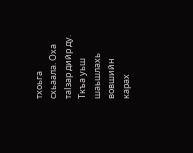тхоьга схьаала. Оха таІзар дийр ду. Ткъа уьш шаьшлахь вовшийн карах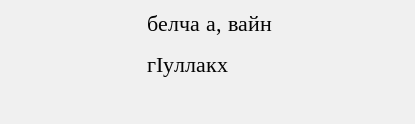белча а, вайн гІуллакх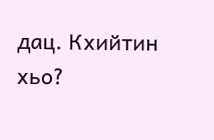дац. Кхийтин хьо?